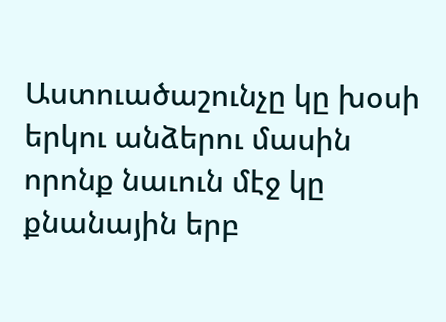Աստուածաշունչը կը խօսի երկու անձերու մասին որոնք նաւուն մէջ կը քնանային երբ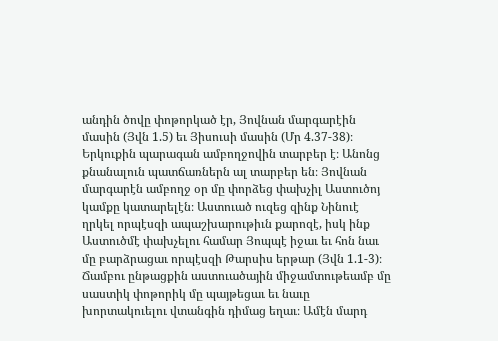անդին ծովը փոթորկած էր, Յովնան մարգարէին մասին (Յվն 1.5) եւ Յիսուսի մասին (Մր 4.37-38)։ Երկուքին պարագան ամբողջովին տարբեր է։ Անոնց քնանալուն պատճառներն ալ տարբեր են։ Յովնան մարգարէն ամբողջ օր մը փորձեց փախչիլ Աստուծոյ կամքը կատարելէն։ Աստուած ուզեց զինք Նինուէ ղրկել որպէսզի ապաշխարութիւն քարոզէ, իսկ ինք Աստուծմէ փախչելու համար Յոպպէ իջաւ եւ հոն նաւ մը բարձրացաւ որպէսզի Թարսիս երթար (Յվն 1.1-3)։
Ճամբու ընթացքին աստուածային միջամտութեամբ մը սաստիկ փոթորիկ մը պայթեցաւ եւ նաւը խորտակուելու վտանգին դիմաց եղաւ։ Ամէն մարդ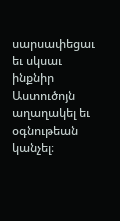սարսափեցաւ եւ սկսաւ ինքնիր Աստուծոյն աղաղակել եւ օգնութեան կանչել։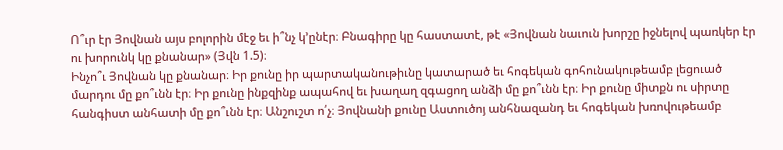Ո՞ւր էր Յովնան այս բոլորին մէջ եւ ի՞նչ կ՚ընէր։ Բնագիրը կը հաստատէ, թէ «Յովնան նաւուն խորշը իջնելով պառկեր էր ու խորունկ կը քնանար» (Յվն 1.5)։
Ինչո՞ւ Յովնան կը քնանար։ Իր քունը իր պարտականութիւնը կատարած եւ հոգեկան գոհունակութեամբ լեցուած մարդու մը քո՞ւնն էր։ Իր քունը ինքզինք ապահով եւ խաղաղ զգացող անձի մը քո՞ւնն էր։ Իր քունը միտքն ու սիրտը հանգիստ անհատի մը քո՞ւնն էր։ Անշուշտ ո՛չ։ Յովնանի քունը Աստուծոյ անհնազանդ եւ հոգեկան խռովութեամբ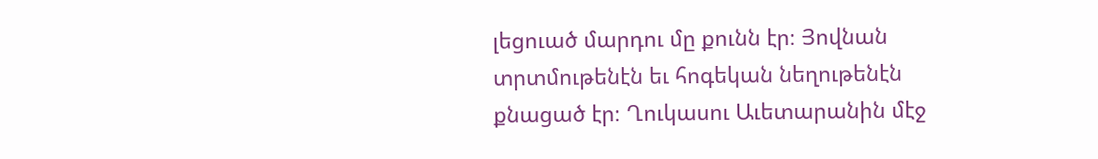լեցուած մարդու մը քունն էր։ Յովնան տրտմութենէն եւ հոգեկան նեղութենէն քնացած էր։ Ղուկասու Աւետարանին մէջ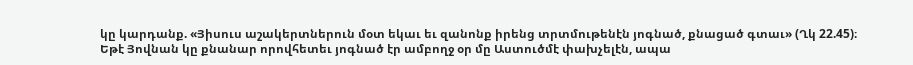կը կարդանք. «Յիսուս աշակերտներուն մօտ եկաւ եւ զանոնք իրենց տրտմութենէն յոգնած, քնացած գտաւ» (Ղկ 22.45)։
Եթէ Յովնան կը քնանար որովհետեւ յոգնած էր ամբողջ օր մը Աստուծմէ փախչելէն, ապա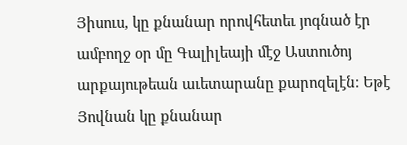Յիսուս, կը քնանար որովհետեւ յոգնած էր ամբողջ օր մը Գալիլեայի մէջ Աստուծոյ արքայութեան աւետարանը քարոզելէն։ Եթէ Յովնան կը քնանար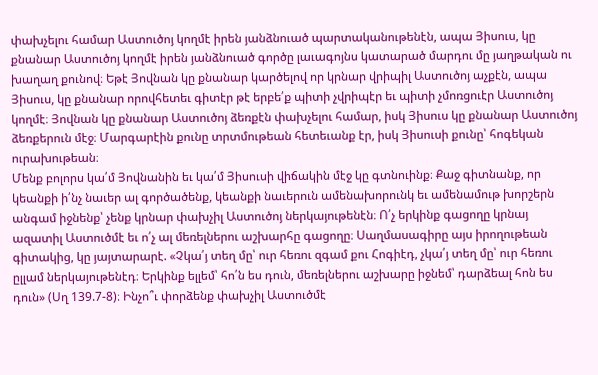փախչելու համար Աստուծոյ կողմէ իրեն յանձնուած պարտականութենէն, ապա Յիսուս, կը քնանար Աստուծոյ կողմէ իրեն յանձնուած գործը լաւագոյնս կատարած մարդու մը յաղթական ու խաղաղ քունով։ Եթէ Յովնան կը քնանար կարծելով որ կրնար վրիպիլ Աստուծոյ աչքէն, ապա Յիսուս, կը քնանար որովհետեւ գիտէր թէ երբե՛ք պիտի չվրիպէր եւ պիտի չմոռցուէր Աստուծոյ կողմէ։ Յովնան կը քնանար Աստուծոյ ձեռքէն փախչելու համար, իսկ Յիսուս կը քնանար Աստուծոյ ձեռքերուն մէջ։ Մարգարէին քունը տրտմութեան հետեւանք էր, իսկ Յիսուսի քունը՝ հոգեկան ուրախութեան։
Մենք բոլորս կա՛մ Յովնանին եւ կա՛մ Յիսուսի վիճակին մէջ կը գտնուինք։ Քաջ գիտնանք, որ կեանքի ի՛նչ նաւեր ալ գործածենք, կեանքի նաւերուն ամենախորունկ եւ ամենամութ խորշերն անգամ իջնենք՝ չենք կրնար փախչիլ Աստուծոյ ներկայութենէն։ Ո՛չ երկինք գացողը կրնայ ազատիլ Աստուծմէ եւ ո՛չ ալ մեռելներու աշխարհը գացողը։ Սաղմասագիրը այս իրողութեան գիտակից, կը յայտարարէ. «Չկա՛յ տեղ մը՝ ուր հեռու զգամ քու Հոգիէդ, չկա՛յ տեղ մը՝ ուր հեռու ըլլամ ներկայութենէդ։ Երկինք ելլեմ՝ հո՛ն ես դուն, մեռելներու աշխարը իջնեմ՝ դարձեալ հոն ես դուն» (Սղ 139.7-8)։ Ինչո՞ւ փորձենք փախչիլ Աստուծմէ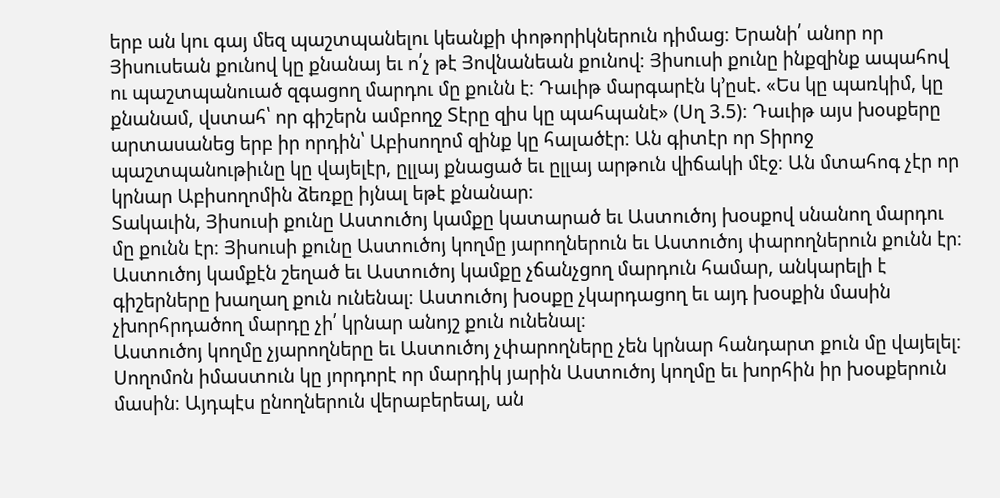երբ ան կու գայ մեզ պաշտպանելու կեանքի փոթորիկներուն դիմաց։ Երանի՛ անոր որ Յիսուսեան քունով կը քնանայ եւ ո՛չ թէ Յովնանեան քունով։ Յիսուսի քունը ինքզինք ապահով ու պաշտպանուած զգացող մարդու մը քունն է։ Դաւիթ մարգարէն կ՚ըսէ. «Ես կը պառկիմ, կը քնանամ, վստահ՝ որ գիշերն ամբողջ Տէրը զիս կը պահպանէ» (Սղ 3.5)։ Դաւիթ այս խօսքերը արտասանեց երբ իր որդին՝ Աբիսողոմ զինք կը հալածէր։ Ան գիտէր որ Տիրոջ պաշտպանութիւնը կը վայելէր, ըլլայ քնացած եւ ըլլայ արթուն վիճակի մէջ։ Ան մտահոգ չէր որ կրնար Աբիսողոմին ձեռքը իյնալ եթէ քնանար։
Տակաւին, Յիսուսի քունը Աստուծոյ կամքը կատարած եւ Աստուծոյ խօսքով սնանող մարդու մը քունն էր։ Յիսուսի քունը Աստուծոյ կողմը յարողներուն եւ Աստուծոյ փարողներուն քունն էր։ Աստուծոյ կամքէն շեղած եւ Աստուծոյ կամքը չճանչցող մարդուն համար, անկարելի է գիշերները խաղաղ քուն ունենալ։ Աստուծոյ խօսքը չկարդացող եւ այդ խօսքին մասին չխորհրդածող մարդը չի՛ կրնար անոյշ քուն ունենալ։
Աստուծոյ կողմը չյարողները եւ Աստուծոյ չփարողները չեն կրնար հանդարտ քուն մը վայելել։ Սողոմոն իմաստուն կը յորդորէ որ մարդիկ յարին Աստուծոյ կողմը եւ խորհին իր խօսքերուն մասին։ Այդպէս ընողներուն վերաբերեալ, ան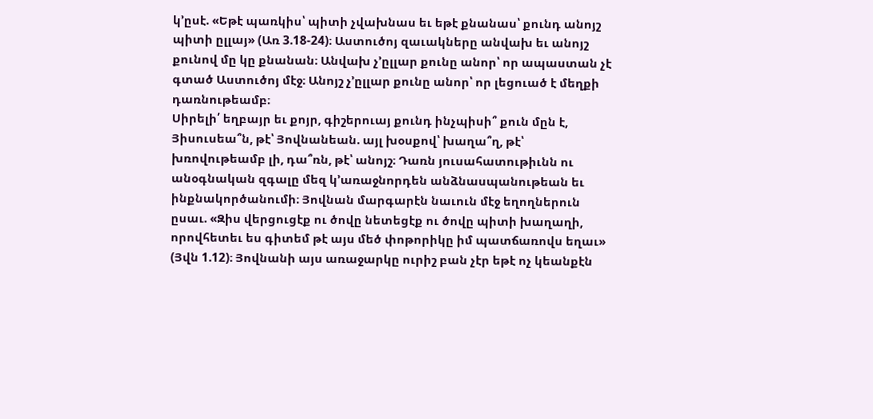կ՚ըսէ. «Եթէ պառկիս՝ պիտի չվախնաս եւ եթէ քնանաս՝ քունդ անոյշ պիտի ըլլայ» (Առ 3.18-24)։ Աստուծոյ զաւակները անվախ եւ անոյշ քունով մը կը քնանան։ Անվախ չ՚ըլլար քունը անոր՝ որ ապաստան չէ գտած Աստուծոյ մէջ։ Անոյշ չ՚ըլլար քունը անոր՝ որ լեցուած է մեղքի դառնութեամբ։
Սիրելի՛ եղբայր եւ քոյր, գիշերուայ քունդ ինչպիսի՞ քուն մըն է, Յիսուսեա՞ն, թէ՝ Յովնանեան. այլ խօսքով՝ խաղա՞ղ, թէ՝ խռովութեամբ լի, դա՞ռն, թէ՝ անոյշ։ Դառն յուսահատութիւնն ու անօգնական զգալը մեզ կ՚առաջնորդեն անձնասպանութեան եւ ինքնակործանումի։ Յովնան մարգարէն նաւուն մէջ եղողներուն ըսաւ. «Զիս վերցուցէք ու ծովը նետեցէք ու ծովը պիտի խաղաղի, որովհետեւ ես գիտեմ թէ այս մեծ փոթորիկը իմ պատճառովս եղաւ» (Յվն 1.12)։ Յովնանի այս առաջարկը ուրիշ բան չէր եթէ ոչ կեանքէն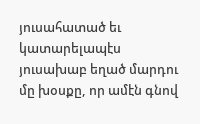յուսահատած եւ կատարելապէս յուսախաբ եղած մարդու մը խօսքը, որ ամէն գնով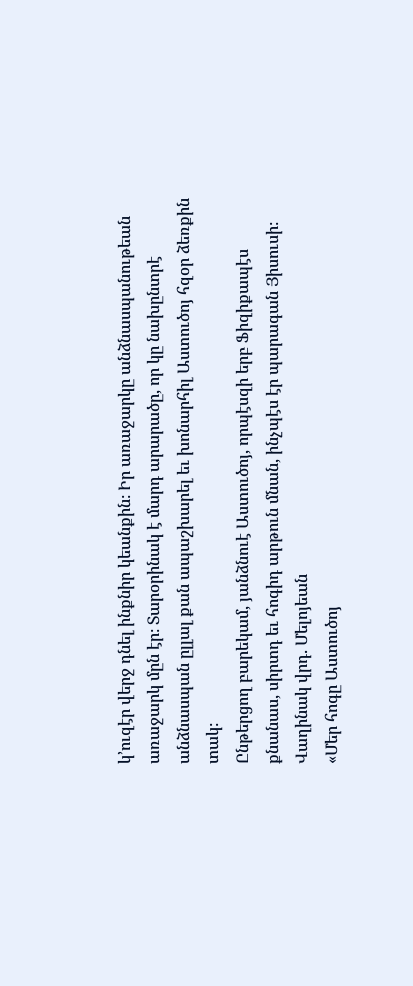կ՚ուզէր վերջ դնել ինքնիր կեանքին։ Իր առաջարկը անձնասպանութեան առաջարկ մըն էր։ Տարօրինակ է մարդ արարածը, որ կը նախընտրէ անձնասպան ըլլալ քան ապաշխարել եւ խոնարհիլ Աստուծոյ հզօր ձեռքին տակ։
Ընթերցող բարեկամ, յանձնուէ Աստուծոյ, որպէսզի երբ Ֆիզիքապէս քնանաս, սիրտդ եւ հոգիդ արթուն մնան, ինչպէս էր պարագան Յիսուսի։
Վաղինակ վրդ. Մելոյեան
«Մեր հոգը Աստուծոյ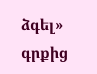ձգել» գրքից